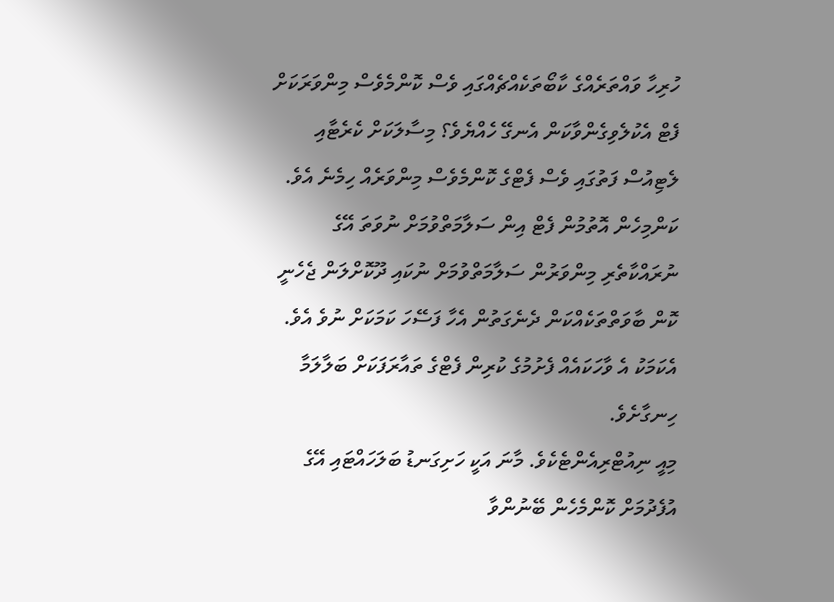ހުރިހާ ވައްތަރެއްގެ ކާބޯތަކެއްޗެއްގައި ވެސް ކޮންމެވެސް މިންވަރަކަށް ފެޓް އެކުލެވިގެންވާކަން އެނގޭ ހެއްޔެވެ؟ މިސާލަކަށް ކެރެޓާއި ލެޓިއުސް ފަތުގައި ވެސް ފެޓްގެ ކޮންމެވެސް މިންވަރެއް ހިމެނެ އެވެ.
ކަންމިހެން އޮތުމުން ފެޓް އިން ސަލާމަތްވުމަށް ނުވަތަ އޭގެ ނުރައްކާތެރި މިންވަރުން ސަލާމަތްވުމަށް ނުކައި ދޫކޮށްލަން ޖެހެނީ ކޮން ބާވަތްތަކެއްކަން ދެނެގަތުން އެހާ ފަސޭހަ ކަމަކަށް ނުވެ އެވެ. އެކަމަކު އެ ވާހަކައެއް ފެށުމުގެ ކުރިން ފެޓްގެ ތައާރަފަކަށް ބަލާލަމާ ހިނގާށެވެ.
މިއީ ނިއުޓްރިއެންޓެކެވެ. މާނަ އަކީ ހަށިގަނޑު ބަލަހައްޓައި އޭގެ އުފެދުމަށް ކޮންމެހެން ބޭނުންވާ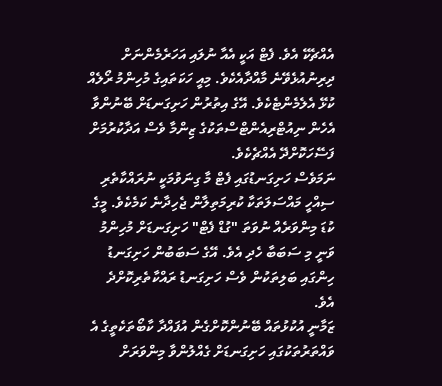އެއްޗެކޭ އެވެ. ފެޓް އަކީ އެއާ ނުލައި އަހަރެމެންނަށް ދިރިނުއުޅެވޭނެ މާއްދާއެކެވެ. މިއީ ހަކަތައިގެ މުހިންމު ރޯލެއް ކުޅޭ އެލެމެންޓެކެވެ. އޭގެ އިތުރުން ހަށިގަނޑަށް ބޭނުންވާ އެހެން ނިއުޓްރިއެންޓްސްތަކުގެ ޒިންމާ ވެސް އަދާކުރުމަށް ފަސޭހަކޮށްދޭ އެއްޗެކެވެ.
ނަމަވެސް ހަށިގަނޑުގައި ފެޓް މާ ގިނަވުމަކީ ނުރައްކާތެރި ސިއްހީ މައްސަލަތަކާ ކުރިމަތިލާން ޖެހިދާނެ ކަމެކެވެ. މީގެ ކުޑަ މިންވަރެއް ނުވަތަ "ގުޑް ފެޓް" ހަށިގަނޑަށް މުހިންމު ވަނީ މި ސަބަބާ ހެދި އެވެ. އޭގެ ސަބަބުން ހަށިގަނޑު ހިންގައި ބަލިތަކުން ވެސް ހަށިގަނޑު ރައްކާތެރިކޮށްދެ އެވެ.
ޒަމާނީ އުކުޅުތައް ބޭނުންކޮށްގެން އުފައްދާ ކާބޯތަކެތީގެ އެ ވައްތަރުތަކުގައި ހަށިގަނޑަށް ގެއްލުންވާ މިންވަރަށް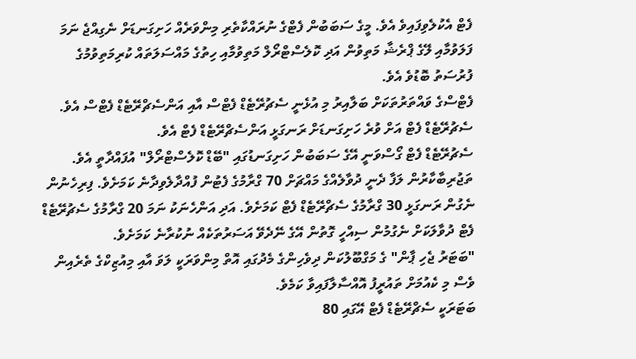ފެޓް އެކުލެވިފައިވެ އެވެ. މީގެ ސަބަބުން ފެޓްގެ ނުރައްކާތެރި މިންވަރެއް ހަށިގަނޑަށް ނެގިއްޖެ ނަމަ ފަލަވުމާއި ލޭގެ ޕްރެޝާ މަތިވުން އަދި ކޮލެސްޓްރޯލް މަތިވުމާއި ހިތުގެ މައްސަލަތައް ކުރިމަތިވުމުގެ ފުރުސަތު ބޮޑުވެ އެވެ.
ފެޓްސްގެ ވައްތަރުތަކަށް ބަލާއިރު މި އުޅެނީ ސެޗުރޭޓެޑް ފެޓްސް އާއި އަންސެޗްރޭޓެޑް ފެޓްސް އެވެ. ސެޗުރޭޓެޑް ފެޓް އަށް ވުރެ ހަށިގަނޑަށް ރަނގަޅީ އަންސެޗްރޭޓެޑް ފެޓް އެވެ.
ސެޗުރޭޓެޑް ފެޓް ގޯސްވަނީ އޭގެ ސަބަބުން ހަށިގަނޑުގައި "ބޭޑް ކޮލެސްޓްރޯލް" އުފައްދާތީ އެވެ.
ތަޖުރިބާކާރުން ލަފާ ދެނީ ދުވާލެއްގެ މައްޗަށް 70 ގްރާމުގެ ފެޓުން ފުއްދާލެވިދާނެ ކަމަށެވެ. ފިރިހެނުން ނެގުން ރަނގަޅީ 30 ގްރާމުގެ ސެޗްރޭޓެޑް ފެޓް ކަމަށެވެ. އަދި އަންހެނަކު ނަމަ 20 ގްރާމުގެ ސެޗުރޭޓެޑް ފެޓް ދުވާލަކަށް ނެގުމުން ސިއްހީ ގޮތުން އޭގެ ނޭދެވޭ އަސަރުތަކެއް ނުކުރާނެ ކަމަށެވެ.
"ބަޓަރު ޖެހި ޕާން" ގެ މަގްބޫލުކަން ދިވެހިންގެ މެދުގައި އޮތް މިންވަރަކީ ލަވަ އާއި މިއުޒިކްގެ ތެރެއިން ވެސް މި ކެއުމަށް ތައުރީފު އޮއްސާލާފައިވާ ކަމެވެ.
ބަޓަރަކީ ސެޗްރޭޓެޑް ފެޓް އޭގައި 80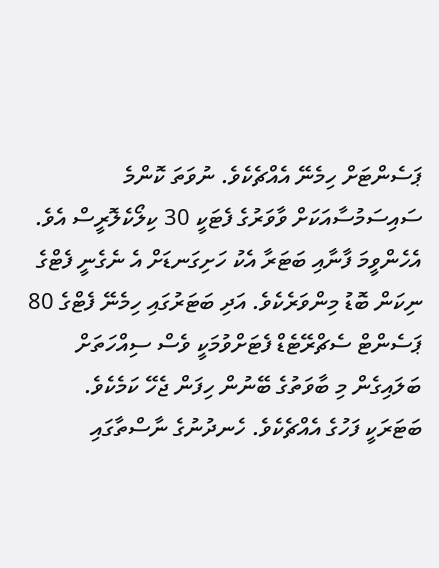ޕަސެންޓަށް ހިމެނޭ އެއްޗެކެވެ. ނުވަތަ ކޮންމެ ސައިސަމުސާއަކަށް ވާވަރުގެ ފެޓަކީ 30 ކިލޯކެލޮރީސް އެވެ. އެހެންވީމަ ފާނާއި ބަޓަރާ އެކު ހަށިގަނޑަށް އެ ނެގެނީ ފެޓްގެ ނިކަން ބޮޑު މިންވަރެކެވެ. އަދި ބަޓަރުގައި ހިމެނޭ ފެޓްގެ 80 ޕަސެންޓް ސެޗްރޭޓެޑް ފެޓަށްވުމަކީ ވެސް ސިއްހަތަށް ބަލައިގެން މި ބާވަތުގެ ބޭނުން ހިފަން ޖެހޭ ކަމެކެވެ.
ބަޓަރަކީ ފަހުގެ އެއްޗެކެވެ. ހެނދުނުގެ ނާސްތާގައި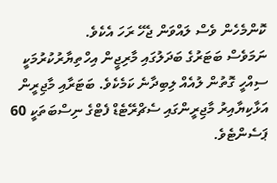ކޮންމެހެން ވެސް ލައްވަން ޖެހޭ ރަހަ އެކެވެ.
ނަމަވެސް ބަޓަރުގެ ބަދަލުގައި މާރިޖީން އިހްތިޔާރުކުރުމަކީ ސިއްހީ ގޮތުން ލުއެއް ލިބިދާނެ ކަމެކެވެ. ބަޓަރާއި މާޖިރީން އަޅާކިޔާއިރު މާޖިރީންގައި ސެޗްރޭޓެޑް ފެޓްގެ ނިސްބަތަކީ 60 ޕަސެންޓެވެ.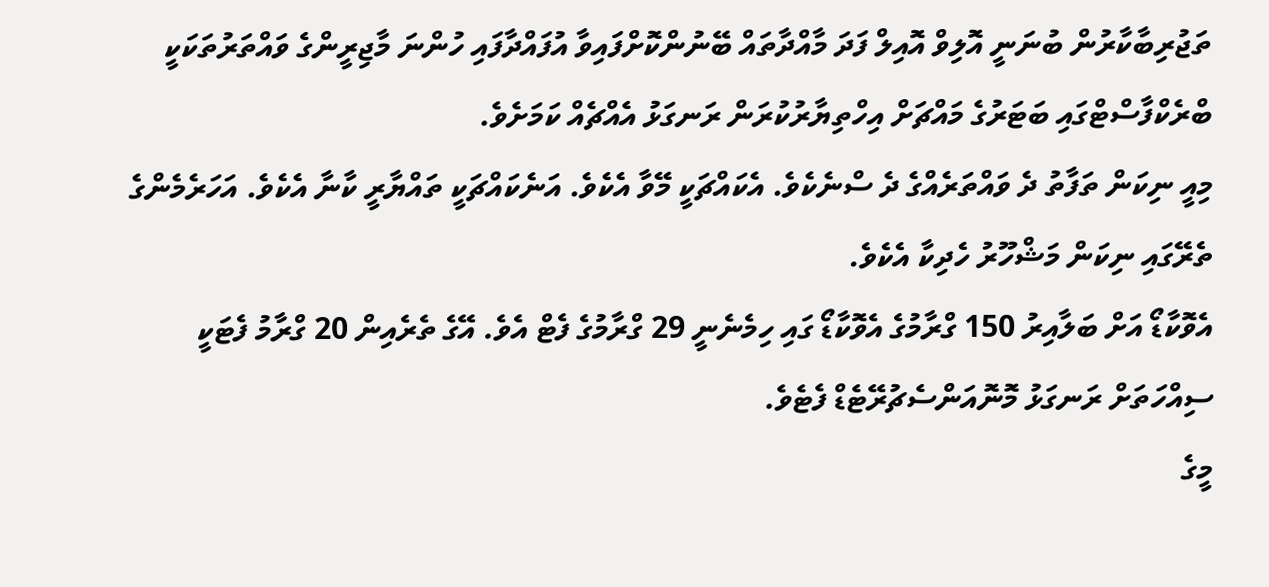ތަޖުރިބާކާރުން ބުނަނީ އޮލިވް އޮއިލް ފަދަ މާއްދާތައް ބޭނުންކޮށްފައިވާ އުފައްދާފައި ހުންނަ މާޖިރީންގެ ވައްތަރުތަކަކީ ބްރެކްފާސްޓްގައި ބަޓަރުގެ މައްޗަށް އިހްތިޔާރުކުރަން ރަނގަޅު އެއްޗެއް ކަމަށެވެ.
މިއީ ނިކަން ތަފާތު ދެ ވައްތަރެއްގެ ދެ ސްނެކެވެ. އެކައްޗަކީ މޭވާ އެކެވެ. އަނެކައްޗަކީ ތައްޔާރީ ކާނާ އެކެވެ. އަހަރެމެންގެ ތެރޭގައި ނިކަން މަޝްހޫރު ހެދިކާ އެކެވެ.
އެވޮކާޑޯ އަށް ބަލާއިރު 150 ގްރާމުގެ އެވޮކާޑޯ ގައި ހިމެނެނީ 29 ގްރާމުގެ ފެޓް އެވެ. އޭގެ ތެރެއިން 20 ގްރާމު ފެޓަކީ ސިއްހަތަށް ރަނގަޅު މޮނޮއަންސެޗުރޭޓެޑް ފެޓެވެ.
މީގެ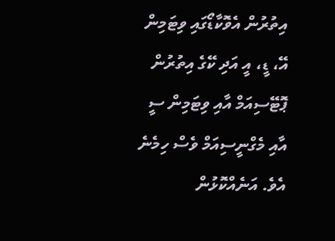އިތުރުން އެވޮކާޑޯގައި ވިޓަމިން އޭ، ޑީ، އީ އަދި ކޭގެ އިތުރުން ޕޮޓޭސިއަމް އާއި ވިޓަމިން ސީ އާއި މެގްނީސިއަމް ވެސް ހިމެނެ އެވެ. އަނެއްކޮޅުން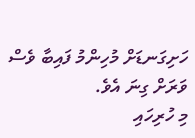ހަށިގަނޑަށް މުހިންމު ފައިބާ ވެސް ވަރަށް ގިނަ އެވެ.
މި ހުރިހައި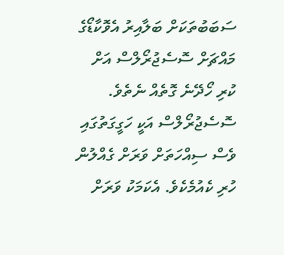ސަބަބުތަކަށް ބަލާއިރު އެވޮކާޑޯގެ މައްޗަށް ސޮސެޖުރޯލްސް އަށް ކުރި ހޯދޭނެ ގޮތެއް ނެތެވެ.
ސޮސެޖުރޯލްސް އަކީ ހަގީގަތުގައި ވެސް ސިއްހަތަށް ވަރަށް ގެއްލުން ހުރި ކެއުމެކެވެ. އެކަމަކު ވަރަށް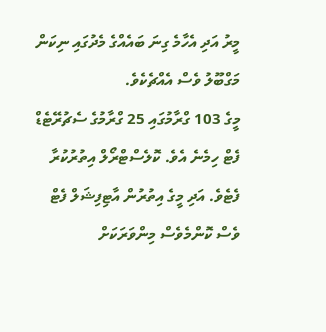މީރު އަދި އެހާމެ ގިނަ ބައެއްގެ މެދުގައި ނިކަން މަގްބޫލު ވެސް އެއްޗެކެވެ.
މީގެ 103 ގްރާމުގައި 25 ގްރާމުގެ ސެޗުރޭޓެޑް ފެޓް ހިމެނެ އެވެ. ކޮލެސްޓްރޯލް އިތުރުކުރާ ފެޓެވެ. އަދި މީގެ އިތުރުން އާޓިފިޝަލް ފެޓް ވެސް ކޮންމެވެސް މިންވަރަކަށް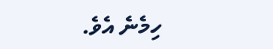ހިމެނެ އެވެ.